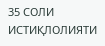35 СОЛИ ИСТИҚЛОЛИЯТИ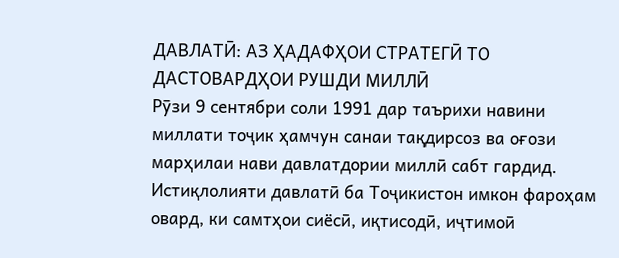ДАВЛАТӢ: АЗ ҲАДАФҲОИ СТРАТЕГӢ ТО ДАСТОВАРДҲОИ РУШДИ МИЛЛӢ
Рӯзи 9 сентябри соли 1991 дар таърихи навини миллати тоҷик ҳамчун санаи тақдирсоз ва оғози марҳилаи нави давлатдории миллӣ сабт гардид. Истиқлолияти давлатӣ ба Тоҷикистон имкон фароҳам овард, ки самтҳои сиёсӣ, иқтисодӣ, иҷтимоӣ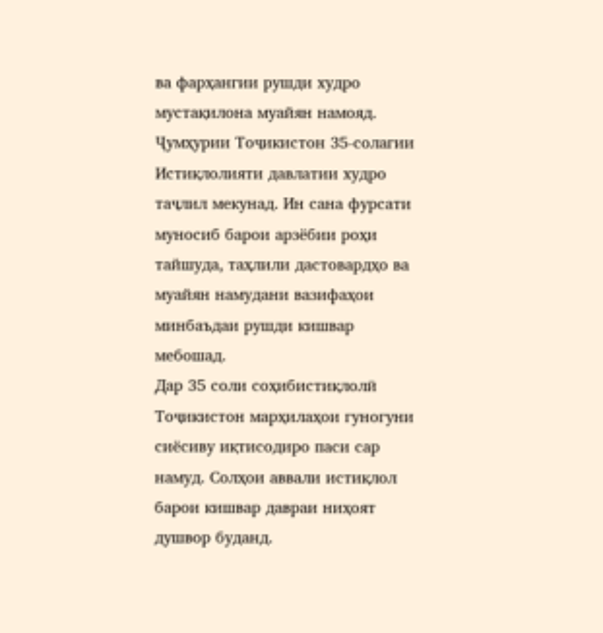ва фарҳангии рушди худро мустақилона муайян намояд. Ҷумҳурии Тоҷикистон 35-солагии Истиқлолияти давлатии худро таҷлил мекунад. Ин сана фурсати муносиб барои арзёбии роҳи тайшуда, таҳлили дастовардҳо ва муайян намудани вазифаҳои минбаъдаи рушди кишвар мебошад.
Дар 35 соли соҳибистиқлолӣ Тоҷикистон марҳилаҳои гуногуни сиёсиву иқтисодиро паси сар намуд. Солҳои аввали истиқлол барои кишвар давраи ниҳоят душвор буданд.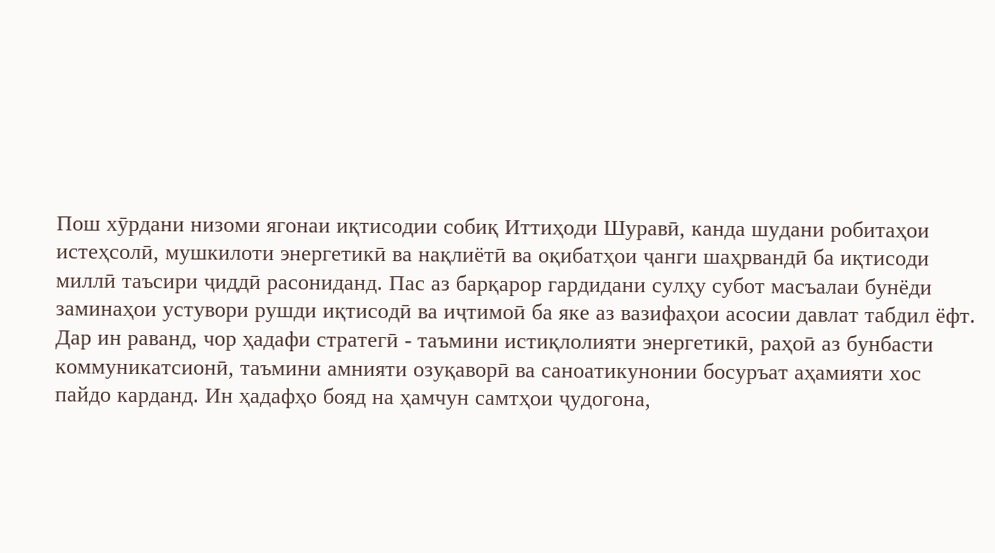Пош хӯрдани низоми ягонаи иқтисодии собиқ Иттиҳоди Шуравӣ, канда шудани робитаҳои истеҳсолӣ, мушкилоти энергетикӣ ва нақлиётӣ ва оқибатҳои ҷанги шаҳрвандӣ ба иқтисоди миллӣ таъсири ҷиддӣ расониданд. Пас аз барқарор гардидани сулҳу субот масъалаи бунёди заминаҳои устувори рушди иқтисодӣ ва иҷтимоӣ ба яке аз вазифаҳои асосии давлат табдил ёфт.
Дар ин раванд, чор ҳадафи стратегӣ - таъмини истиқлолияти энергетикӣ, раҳоӣ аз бунбасти коммуникатсионӣ, таъмини амнияти озуқаворӣ ва саноатикунонии босуръат аҳамияти хос пайдо карданд. Ин ҳадафҳо бояд на ҳамчун самтҳои ҷудогона,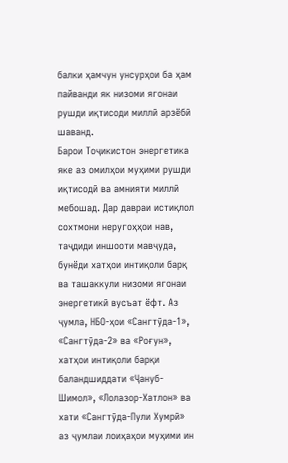балки ҳамчун унсурҳои ба ҳам пайванди як низоми ягонаи рушди иқтисоди миллӣ арзёбӣ шаванд.
Барои Тоҷикистон энергетика яке аз омилҳои муҳими рушди иқтисодӣ ва амнияти миллӣ мебошад. Дар давраи истиқлол сохтмони неругоҳҳои нав, таҷдиди иншооти мавҷуда, бунёди хатҳои интиқоли барқ ва ташаккули низоми ягонаи энергетикӣ вусъат ёфт. Аз ҷумла, НБО-ҳои «Сангтӯда-1», «Сангтӯда-2» ва «Роғун», хатҳои интиқоли барқи баландшиддати «Ҷануб-Шимол», «Лолазор-Хатлон» ва хати «Сангтӯда-Пули Хумрӣ» аз ҷумлаи лоиҳаҳои муҳими ин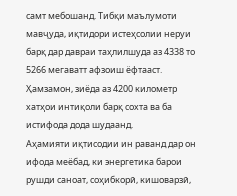самт мебошанд. Тибқи маълумоти мавҷуда, иқтидори истеҳсолии неруи барқ дар давраи таҳлилшуда аз 4338 то 5266 мегаватт афзоиш ёфтааст. Ҳамзамон, зиёда аз 4200 километр хатҳои интиқоли барқ сохта ва ба истифода дода шудаанд.
Аҳамияти иқтисодии ин раванд дар он ифода меёбад, ки энергетика барои рушди саноат, соҳибкорӣ, кишоварзӣ,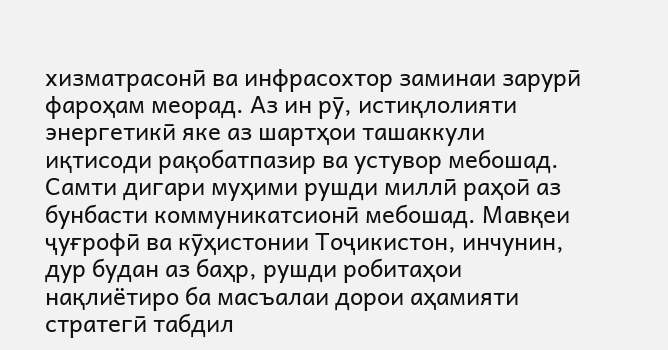хизматрасонӣ ва инфрасохтор заминаи зарурӣ фароҳам меорад. Аз ин рӯ, истиқлолияти энергетикӣ яке аз шартҳои ташаккули иқтисоди рақобатпазир ва устувор мебошад.
Самти дигари муҳими рушди миллӣ раҳоӣ аз бунбасти коммуникатсионӣ мебошад. Мавқеи ҷуғрофӣ ва кӯҳистонии Тоҷикистон, инчунин, дур будан аз баҳр, рушди робитаҳои нақлиётиро ба масъалаи дорои аҳамияти стратегӣ табдил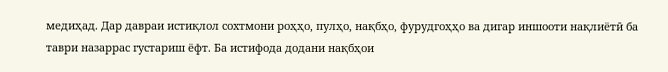медиҳад. Дар давраи истиқлол сохтмони роҳҳо, пулҳо, нақбҳо, фурудгоҳҳо ва дигар иншооти нақлиётӣ ба таври назаррас густариш ёфт. Ба истифода додани нақбҳои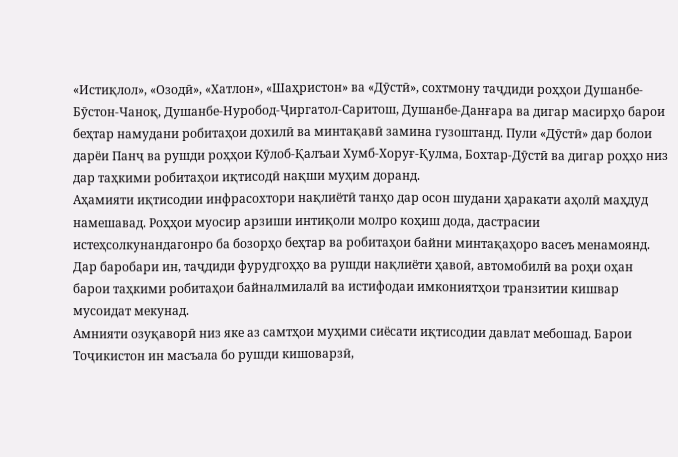«Истиқлол», «Озодӣ», «Хатлон», «Шаҳристон» ва «Дӯстӣ», сохтмону таҷдиди роҳҳои Душанбе-Бӯстон-Чаноқ, Душанбе-Нуробод-Ҷиргатол-Саритош, Душанбе-Данғара ва дигар масирҳо барои беҳтар намудани робитаҳои дохилӣ ва минтақавӣ замина гузоштанд. Пули «Дӯстӣ» дар болои дарёи Панҷ ва рушди роҳҳои Кӯлоб-Қалъаи Хумб-Хоруғ-Қулма, Бохтар-Дӯстӣ ва дигар роҳҳо низ дар таҳкими робитаҳои иқтисодӣ нақши муҳим доранд.
Аҳамияти иқтисодии инфрасохтори нақлиётӣ танҳо дар осон шудани ҳаракати аҳолӣ маҳдуд намешавад. Роҳҳои муосир арзиши интиқоли молро коҳиш дода, дастрасии истеҳсолкунандагонро ба бозорҳо беҳтар ва робитаҳои байни минтақаҳоро васеъ менамоянд. Дар баробари ин, таҷдиди фурудгоҳҳо ва рушди нақлиёти ҳавоӣ, автомобилӣ ва роҳи оҳан барои таҳкими робитаҳои байналмилалӣ ва истифодаи имкониятҳои транзитии кишвар мусоидат мекунад.
Амнияти озуқаворӣ низ яке аз самтҳои муҳими сиёсати иқтисодии давлат мебошад. Барои Тоҷикистон ин масъала бо рушди кишоварзӣ,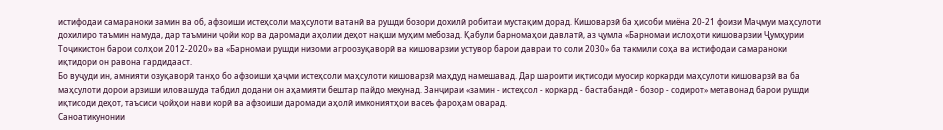истифодаи самараноки замин ва об, афзоиши истеҳсоли маҳсулоти ватанӣ ва рушди бозори дохилӣ робитаи мустақим дорад. Кишоварзӣ ба ҳисоби миёна 20-21 фоизи Маҷмуи маҳсулоти дохилиро таъмин намуда, дар таъмини ҷойи кор ва даромади аҳолии деҳот нақши муҳим мебозад. Қабули барномаҳои давлатӣ, аз ҷумла «Барномаи ислоҳоти кишоварзии Ҷумҳурии Тоҷикистон барои солҳои 2012-2020» ва «Барномаи рушди низоми агроозуқаворӣ ва кишоварзии устувор барои давраи то соли 2030» ба такмили соҳа ва истифодаи самараноки иқтидори он равона гардидааст.
Бо вуҷуди ин, амнияти озуқаворӣ танҳо бо афзоиши ҳаҷми истеҳсоли маҳсулоти кишоварзӣ маҳдуд намешавад. Дар шароити иқтисоди муосир коркарди маҳсулоти кишоварзӣ ва ба маҳсулоти дорои арзиши иловашуда табдил додани он аҳамияти бештар пайдо мекунад. Занҷираи «замин - истеҳсол - коркард - бастабандӣ - бозор - содирот» метавонад барои рушди иқтисоди деҳот, таъсиси ҷойҳои нави корӣ ва афзоиши даромади аҳолӣ имкониятҳои васеъ фароҳам оварад.
Саноатикунонии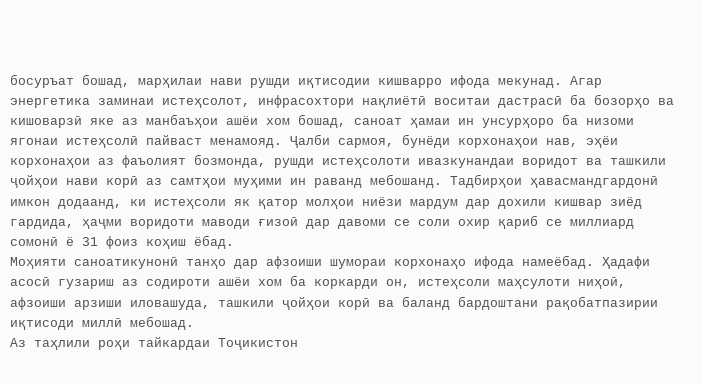босуръат бошад, марҳилаи нави рушди иқтисодии кишварро ифода мекунад. Агар энергетика заминаи истеҳсолот, инфрасохтори нақлиётӣ воситаи дастрасӣ ба бозорҳо ва кишоварзӣ яке аз манбаъҳои ашёи хом бошад, саноат ҳамаи ин унсурҳоро ба низоми ягонаи истеҳсолӣ пайваст менамояд. Ҷалби сармоя, бунёди корхонаҳои нав, эҳёи корхонаҳои аз фаъолият бозмонда, рушди истеҳсолоти ивазкунандаи воридот ва ташкили ҷойҳои нави корӣ аз самтҳои муҳими ин раванд мебошанд. Тадбирҳои ҳавасмандгардонӣ имкон додаанд, ки истеҳсоли як қатор молҳои ниёзи мардум дар дохили кишвар зиёд гардида, ҳаҷми воридоти маводи ғизоӣ дар давоми се соли охир қариб се миллиард сомонӣ ё 31 фоиз коҳиш ёбад.
Моҳияти саноатикунонӣ танҳо дар афзоиши шумораи корхонаҳо ифода намеёбад. Ҳадафи асосӣ гузариш аз содироти ашёи хом ба коркарди он, истеҳсоли маҳсулоти ниҳоӣ, афзоиши арзиши иловашуда, ташкили ҷойҳои корӣ ва баланд бардоштани рақобатпазирии иқтисоди миллӣ мебошад.
Аз таҳлили роҳи тайкардаи Тоҷикистон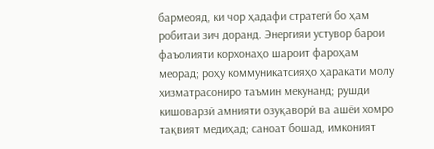бармеояд, ки чор ҳадафи стратегӣ бо ҳам робитаи зич доранд. Энергияи устувор барои фаъолияти корхонаҳо шароит фароҳам меорад; роҳу коммуникатсияҳо ҳаракати молу хизматрасониро таъмин мекунанд; рушди кишоварзӣ амнияти озуқаворӣ ва ашёи хомро тақвият медиҳад; саноат бошад, имконият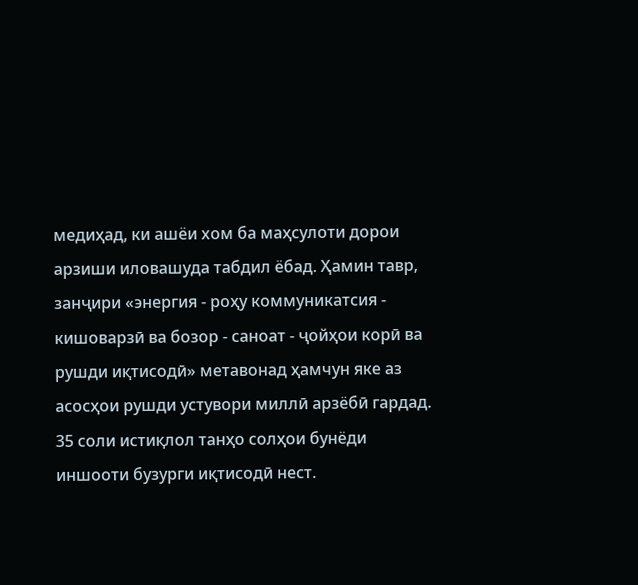медиҳад, ки ашёи хом ба маҳсулоти дорои арзиши иловашуда табдил ёбад. Ҳамин тавр, занҷири «энергия - роҳу коммуникатсия - кишоварзӣ ва бозор - саноат - ҷойҳои корӣ ва рушди иқтисодӣ» метавонад ҳамчун яке аз асосҳои рушди устувори миллӣ арзёбӣ гардад.
35 соли истиқлол танҳо солҳои бунёди иншооти бузурги иқтисодӣ нест.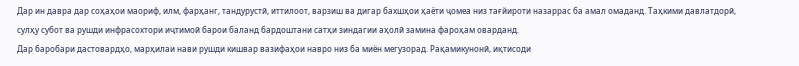Дар ин давра дар соҳаҳои маориф, илм, фарҳанг, тандурустӣ, иттилоот, варзиш ва дигар бахшҳои ҳаёти ҷомеа низ тағйироти назаррас ба амал омаданд. Таҳкими давлатдорӣ, сулҳу субот ва рушди инфрасохтори иҷтимоӣ барои баланд бардоштани сатҳи зиндагии аҳолӣ замина фароҳам оварданд.
Дар баробари дастовардҳо, марҳилаи нави рушди кишвар вазифаҳои навро низ ба миён мегузорад. Рақамикунонӣ, иқтисоди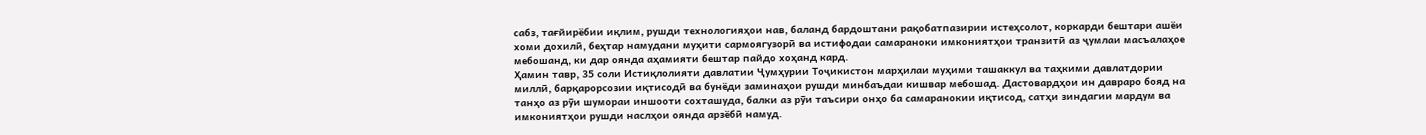сабз, тағйирёбии иқлим, рушди технологияҳои нав, баланд бардоштани рақобатпазирии истеҳсолот, коркарди бештари ашёи хоми дохилӣ, беҳтар намудани муҳити сармоягузорӣ ва истифодаи самараноки имкониятҳои транзитӣ аз ҷумлаи масъалаҳое мебошанд, ки дар оянда аҳамияти бештар пайдо хоҳанд кард.
Ҳамин тавр, 35 соли Истиқлолияти давлатии Ҷумҳурии Тоҷикистон марҳилаи муҳими ташаккул ва таҳкими давлатдории миллӣ, барқарорсозии иқтисодӣ ва бунёди заминаҳои рушди минбаъдаи кишвар мебошад. Дастовардҳои ин давраро бояд на танҳо аз рӯи шумораи иншооти сохташуда, балки аз рӯи таъсири онҳо ба самаранокии иқтисод, сатҳи зиндагии мардум ва имкониятҳои рушди наслҳои оянда арзёбӣ намуд.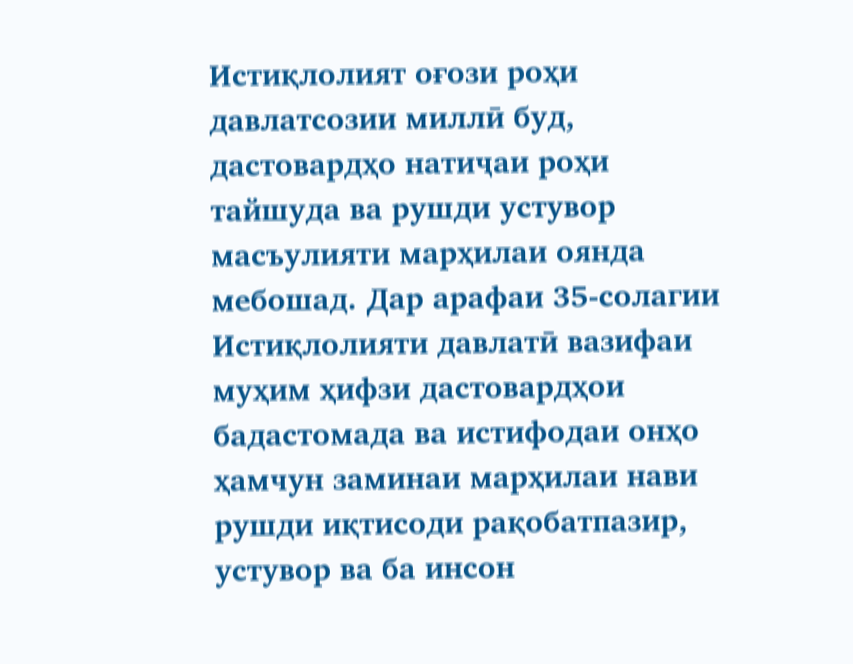Истиқлолият оғози роҳи давлатсозии миллӣ буд, дастовардҳо натиҷаи роҳи тайшуда ва рушди устувор масъулияти марҳилаи оянда мебошад. Дар арафаи 35-солагии Истиқлолияти давлатӣ вазифаи муҳим ҳифзи дастовардҳои бадастомада ва истифодаи онҳо ҳамчун заминаи марҳилаи нави рушди иқтисоди рақобатпазир, устувор ва ба инсон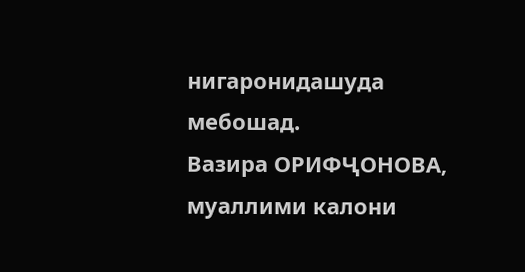нигаронидашуда мебошад.
Вазира ОРИФҶОНОВА,
муаллими калони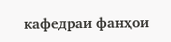кафедраи фанҳои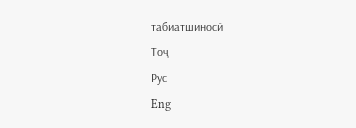табиатшиносӣ
Тоҷ
Рус
Eng